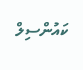ކައުންސިލް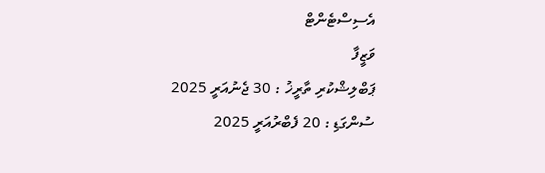އެސިސްޓެންޓް
ވަޒީފާ
ޕަބްލިޝްކުރި ތާރީޚު : 30 ޖެނުއަރީ 2025
ސުންގަޑި : 20 ފެބްރުއަރީ 2025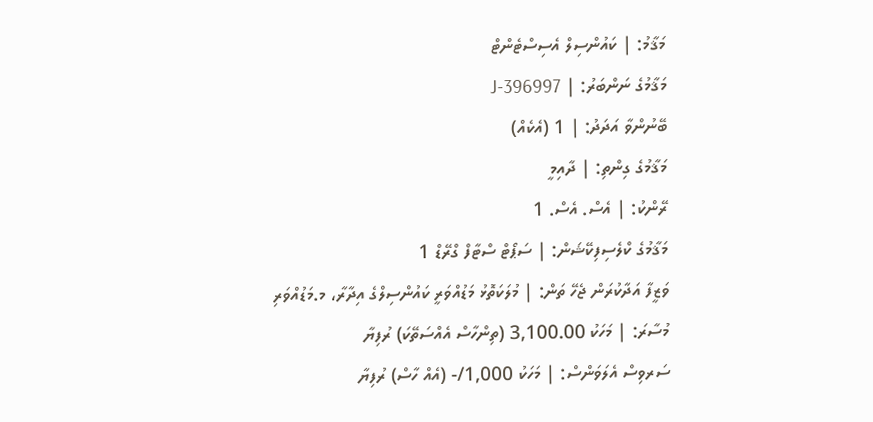މަޤާމު: | ކައުންސިލް އެސިސްޓެންޓް
މަޤާމުގެ ނަންބަރު: | J-396997
ބޭނުންވާ އަދަދު: | 1 (އެކެއް)
މަޤާމުގެ ގިންތި: | ދާއިމީ
ރޭންކު: | އެސް. އެސް. 1
މަޤާމުގެ ކްލެސިފިކޭޝަން: | ސަޕޯޓް ސްޓާފް ގްރޭޑް 1
ވަޒީފާ އަދާކުރަން ޖެހޭ ތަން: | މުލަކަތޮޅު މަޑުއްވަރީ ކައުންސިލްގެ އިދާރާ، މ.މަޑުއްވަރި
މުސާރަ: | މަހަކު 3,100.00 (ތިންހާސް އެއްސަތޭކަ) ރުފިޔާ
ސަރވިސް އެލަވަންސް: | މަހަކު 1,000/- (އެއް ހާސް) ރުފިޔާ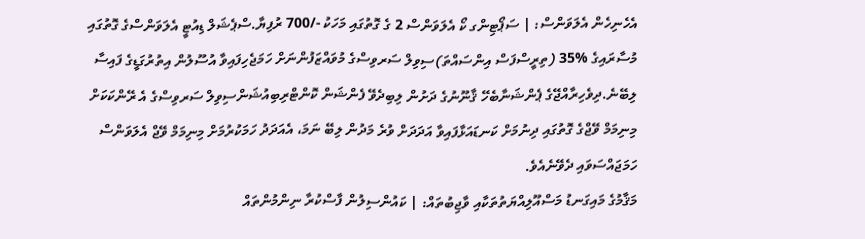އެހެނިހެން އެލަވަންސް: | ސަޕޯޓިންގ ކޯ އެލަވަންސް 2 ގެ ގޮތުގައި މަހަކު -/700 ރުފިޔާ.ސްޕެޝަލް ޑިއުޓީ އެލަވަންސްގެ ގޮތުގައި މުސާރައިގެ %35 (ތިރީސްފަސް އިންސައްތަ)ސިވިލް ސަރވިސްގެ މުވައްޒަފުންނަށް ހަމަޖެހިފައިވާ އުސޫލުން އިތުރުގަޑީގެ ފައިސާ ލިބޭނެ.ދިވެހިރާއްޖޭގެ ޕެންޝަނާބެހޭ ޤާނޫނުގެ ދަށުން ލިބިދެވޭ ފެންޝަން ކޮންޓްރިބިއުޝަންސިވިލް ސަރވިސްގެ އެ ރޭންކަކަށް މިނިމަމް ވޭޖްގެ ގޮތުގައި ދިނުމަށް ކަނޑައަޅާފައިވާ އަދަދަށް ވުރެ މަދުން ލިބޭ ނަމަ، އެއަދަދު ހަމަކުރުމަށް މިނިމަމް ވޭޖް އެލަވަންސް ހަމަޖައްސަވައި ދެވޭނެއެވެ.
މަޤާމުގެ މައިގަނޑު މަސްއޫލިއްޔަތުތަކާއި ވާޖިބުތައް: | ކައުންސިލުން ފާސްކުރާ ނިންމުންތައް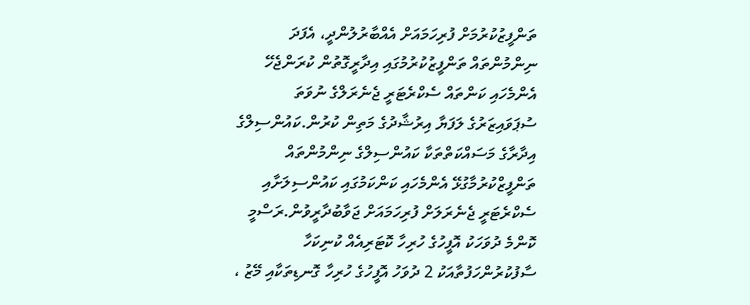ތަންފީޒުކުރުމަށް ފުރިހަމައަށް އެއްބާރުލުންދީ، އެފަދަ ނިންމުންތައް ތަންފީޒުކުރުމުގައި އިދާރީގޮތުން ކުރަންޖެހޭ އެންމެހައި ކަންތައް ސެކްރެޓަރީ ޖެނެރަލްގެ ނުވަތަ ސުޕަވައިޒަރުގެ ލަފަޔާ އިރުޝާދުގެ މަތިން ކުރުން.ކައުންސިލްގެ އިދާރާގެ މަސައްކަތްތަކާ ކައުންސިލްގެ ނިންމުންތައް ތަންފީޒްކުރުމާގުޅޭ އެންމެހައި ކަންކަމުގައި ކައުންސިލަށާއި ސެކްރެޓަރީ ޖެނެރަލަށް ފުރިހަމައަށް ޖަވާބުދާރީވުން.ރަސްމީ ކޮންމެ ދުވަހަކު އޮފީހުގެ ހުރިހާ ކޮޓަރިއެއް ކުނިކަހާ ސާފުކުރުންހަފުތާއަކު 2 ދުވަހު އޮފީހުގެ ހުރިހާ ގޮނޑިތަކާއި މޭޒު ،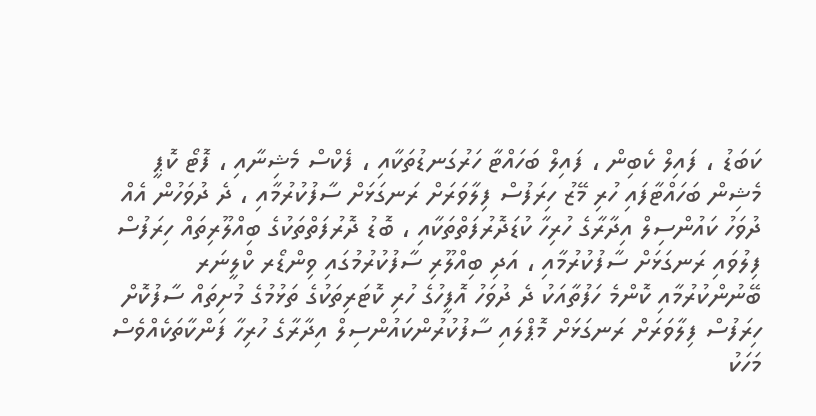ކަބަޑު ، ފައިލް ކެބިން ، ފައިލް ބަހައްޓާ ހަރުގަނޑުތަކާއި ، ފެކްސް މެޝިނާއި ، ފޮޓޯ ކޮޕީ މެޝިން ބަހައްޓާފައި ހުރި މޭޒު ހިރަފުސް ފިލާވަރަށް ރަނގަޅަށް ސާފުކުރުމާއި ، ދެ ދުވަހުން އެއް ދުވަހު ކައުންސިލް އިދާރާގެ ހުރިހާ ކުޑަދޮރުފަތްތަކާއި ، ބޮޑު ދޮރުފަތްތަކުގެ ބިއްލޫރިތައް ހިރަފުސް ފިލުވައި ރަނގަޅަށް ސާފުކުރުމާއި ، އަދި ބިއްލޫރި ސާފުކުރުމުގައި ވިންޑޯރ ކްލީނަރ ބޭނުންކުރުމާއި ކޮންމެ ހަފުތާއަކު ދެ ދުވަހު އޮފީހުގެ ހުރި ކޮޓަރިތަކުގެ ތަޅުމުގެ މުށިތައް ސާފުކޮށް ހިރަފުސް ފިލާވަރަށް ރަނގަޅަށް މޮޕްލައި ސާފުކުރުންކައުންސިލް އިދާރާގެ ހުރިހާ ފަންކާތަކެއްވެސް މަހަކު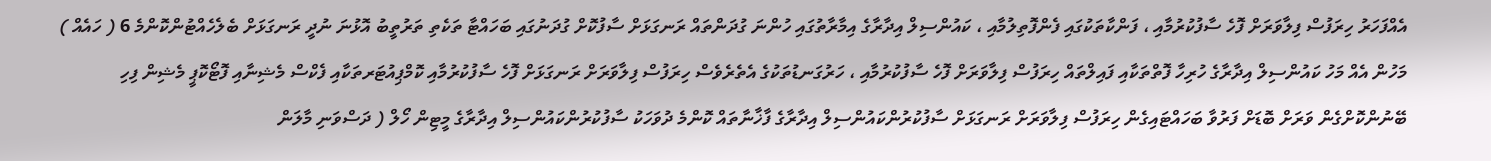އެއްފަހަރު ހިރަފުސް ފިލާވަރަށް ފޮހެ ސާފުކުރުމާއި ، ފަންކާތަކުގައި ފެންފޮތިލުމާއި ، ކައުންސިލް އިދާރާގެ އިމާރާތުގައި ހުންނަ ގުދަންތައް ރަނގަޅަށް ސާފުކޮށް ގުދަނުގައި ބަހައްޓާ ތަކެތި ތަރުތީބު އޮޅުނަ ނުދީ ރަނގަޅަށް ބެލެހެއްޓުންކޮންމެ 6 ( ހައެއް ) މަހުން އެއް މަހު ކައުންސިލް އިދާރާގެ ހުރިހާ ފޮތްތަކާއި ފައިލްތައް ހިރަފުސް ފިލާވަރަށް ފޮހެ ސާފުކުރުމާއި ، ހަރުގަނޑުތަކުގެ އެތެރެވެސް ހިރަފުސް ފިލާވަރަށް ރަނގަޅަށް ފޮހެ ސާފުކުރުމާއި ކޮމްޕިއުޓަރތަކާއި ފެކްސް މެޝިނާއި ފޮޓޯކޮޕީ މެޝިން ފިހި ބޭނުންކޮށްގެން ވަރަށް ބޮޑަށް ފަރުވާ ބަހައްޓައިގެން ހިރަފުސް ފިލާވަރަށް ރަނގަޅަށް ސާފުކުރުންކައުންސިލް އިދާރާގެ ފާޚާނާތައް ކޮންމެ ދުވަހަކު ސާފުކުރުންކައުންސިލް އިދާރާގެ މީޓިން ހޯލް ( ދަސްވަނި މާލަން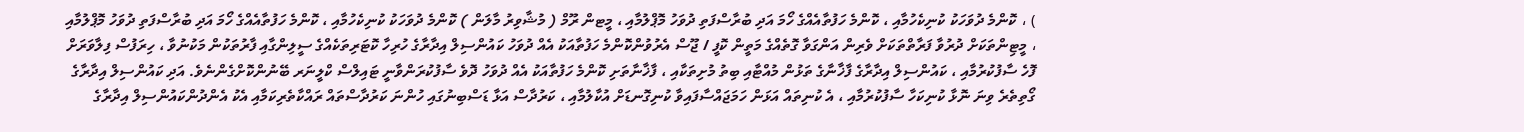) ، ކޮންމެ ދުވަހަކު ކުނިކެހުމާއި ، ކޮންމެ ހަފުތާއެއްގެ ހޯމަ އަދި ބުރާސްފަތި ދުވަހު މޮޕްލުމާއި ، މީޓން ރޫމް ( މުޝާވިރު މާލަން ) ކޮންމެ ދުވަހަކު ކުނިކެހުމާއި ، ކޮންމެ ހަފުތާއެއްގެ ހޯމަ އަދި ބުރާސްފަތި ދުވަހު މޮޕްލުމާއި ، މީޓިންތަކަށް ދުރުވާ ފަރާތްތަކަށް ވެރިން އަންގަވާ ގޮތެއްގެ މަތީން ކޮފީ / ޖޫސް އެރުވުންކޮންމެ ހަފުތާއަކު އެއް ދުވަހު ކައުންސިލް އިދާރާގެ ހުރިހާ ކޮޓަރިތަކެއްގެ ސީލިންގާއި ފާރުތަކުން މަކުނުވާ ، ހިރަފުސް ފިލާވަރަށް ފޮހެ ސާފުކުރުމާއި ، ކައުންސިލް އިދާރާގެ ފާޚާނާގެ ތަޅުން މުއްޓާއި ބިތު މުށިތަކާއި ، ފާޚާނާތަށި ކޮންމެ ހަފުތާއަކު އެއް ދުވަހު ދޮވެ ސާފުކުރަންވާނީ ޓައިލްސް ކްލީނަރ ބޭނުންކޮށްގެންނެވެ. އަދި ކައުންސިލް އިދާރާގެ ގޯތިތެރެ ވިނަ ނޮޅާ ކުނިކަހާ ސާފުކުރުމާއި ، އެ ކުނިތައް އަޅަން ހަމަޖައްސާފައިވާ ކުނިގޮނޑަށް އުކާލުމާއި ، ކަރުދާސް އަޅާ ޑަސްބިނުގައި ހުންނަ ކަރުދާސްތައް ރައްކާތެރިކަމާއި އެކު އެންދުންކައުންސިލް އިދާރާގެ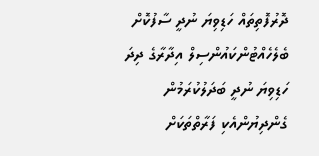ދޮރުފޮތިތައް ހަޑިވިޔަ ނުދީ ސާފުކޮށް ބެލެހެއްޓުންކައުންސިލް އިދާރާގެ ދިދަ ހަޑިވިޔަ ނުދީ ބަދަލުކުރަމުން ގެންދިޔުންއެކި ފަރާތްތަކަށް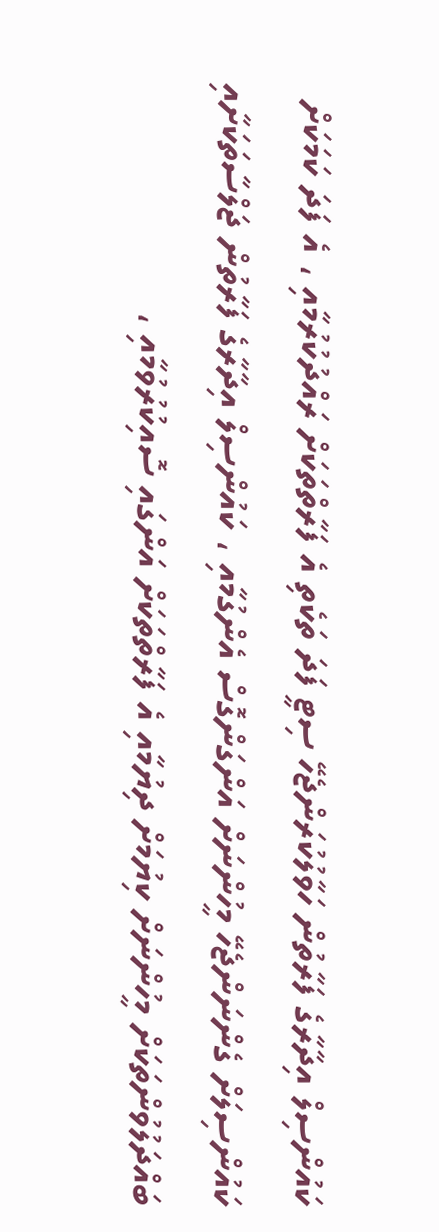ކައުންސިލް އިދާރާގެ ފަރާތުން ހަވާލުކުރަންޖެހޭ ސިޓީ ފަދަ ތަކެތި އެ ފަރާތްތަކަށް ރައްދުކުރުމާއި ، އެ ފަދަ ކަމަކަށް ކައުންސިލަށް ގެންނަންޖެހޭ މީހުންނަށް އަންގަންގޮސް އެންގުމާއި ، ކައުންސިލް އިދާރާގެ ފަރާތުން ޖަލްސާތަކަށާއި ބައްދަލުވުންތަކަށް މީހުންނަށް ކިޔުމަށް ދިޔުމާއި އެ ފަރާތްތަކަށް އަންގައި ސޮއިކުރުވުމާއި ،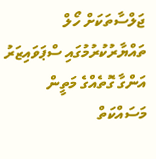ޖަލްސާތަކަށް ހޯލް ތައްޔާރުކުރުމުގައި ސްޕަވައިޒަރު އަންގާ ގޮތެއްގެ މަތީން މަސައްކަތް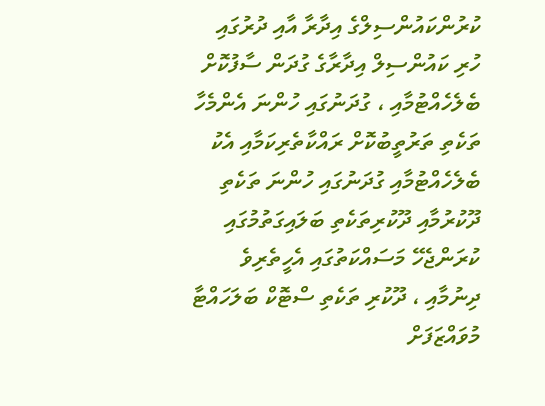ކުރުންކައުންސިލްގެ އިދާރާ އާއި ދުރުގައި ހުރި ކައުންސިލް އިދާރާގެ ގުދަން ސާފުކޮށް ބެލެހެއްޓުމާއި ، ގުދަނުގައި ހުންނަ އެންމެހާ ތަކެތި ތަރުތީބުކޮށް ރައްކާތެރިކަމާއި އެކު ބެލެހެއްޓުމާއި ގުދަނުގައި ހުންނަ ތަކެތި ދޫކުރުމާއި ދޫކުރިތަކެތި ބަލައިގަތުމުގައި ކުރަންޖެހޭ މަސައްކަތުގައި އެހީތެރިވެ ދިނުމާއި ، ދޫކުރި ތަކެތި ސްޓޮކް ބަލަހައްޓާ މުވައްޒަފަށް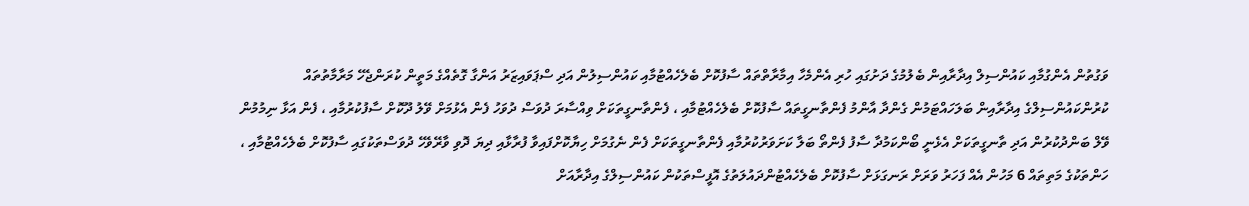ވަގުތުން އެންގުމާއި ކައުންސިލް އިދާރާއިން ބެލުމުގެ ދަށުގައި ހުރި އެންމެހާ އިމާރާތްތައް ސާފުކޮށް ބެލެހެއްޓުމާއި ކައުންސިލުން އަދި ސްޕަވައިޒަރު އަންގާ ގޮތެއްގެ މަތީން ކުރަންޖެހޭ މަރާމާތުތައް ކުރުންކައުންސިލްގެ އިދާރާއިން ބަލަހައްޓަމުން ގެންދާ އާންމު ފެންތާނގީތައް ސާފުކޮށް ބެލެހެއްޓުމާއި ، ފެންތާނގީތަކަށް ވިއްސާރަ ދުވަސް ދުވަހު ފެން އެޅުމަށް ވޭލު ދޫކޮށް ސާފުކުރުމާއި ، ފެން އަޅާ ނިމުމުން ވޭލް ބަންދުކުރުން އަދި ތާނގީތަކަށް އެޅެނީ ބޯންކަމުދާ ސާފު ފެންތޯ ބަލާ ކަށަވަރުކުރުމާއި ފެންތާނގީތަކަށް ފެން ނެގުމަށް ހިޔާކޮށްފައިވާ ފުރާޅާއި ދިޔަ ދޮވި ވާރޭވެހޭ ދުވަސްތަކުގައި ސާފުކޮށް ބެލެހެއްޓުމާއި ، ހަންތަކުގެ މަތިތައް 6 މަހުން އެއް ފަހަރު ވަރަށް ރަނގަޅަށް ސާފުކޮށް ބެލެހެއްޓުންދައުލަތުގެ އޮފީސްތަކުން ކައުންސިލްގެ އިދާރާއަށް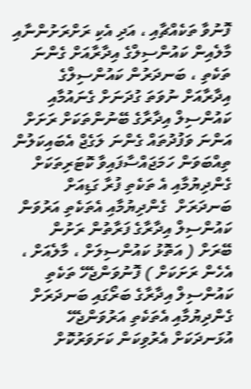ފޮނުވާ ތަކެއްޗާއި ، އަދި އެކި ރަށްރަށުންނާއި މާލެއިން ކައުންސިލްގެ އިދާރާއަށް ގެންނަ ތަކެތި ، ބަނދަރުން ކައުންސިލްގެ އިދާރާއަށް ނުވަތަ ގުދަނަށް ގެނައުމާއި ކައުންސިލް އިދާރާގެ ބޭނުންތަކަށް ރަށަށް އަންނަ ވަފުދުތައް ގެންނަ ލަގެޖް އެބައިކަލުން ތިއްބަވަން ހަމަޖައްސާފައިވާ ކޮޓަރިތަކަށް ގެންދިޔުމާއި އެ ތަކެތި ފުރާ ގަޑިއަށް ބަނދަރަށް  ގެންދިޔުމާއި އެތަކެތި އަރުވަން ކައުންސިލް އިދާރާގެ ފަރާތުން ރަށުން ބޭރަށް ( އަތޮޅު ކައުންސިލަށް ، މާލެއަށް ، އެހެން ރަށަކަށް ) ފޮނުވަންޖެހޭ ތަކެތި ކައުންސިލް އިދާރާގެ ބަރޯގައި ބަނދަރަށް ގެންދިޔުމާއި އެތަކެތި އަރުވަންޖެހޭ އުޅަނދަކަށް އެރުވިކަން ކަށަވަރުކޮށް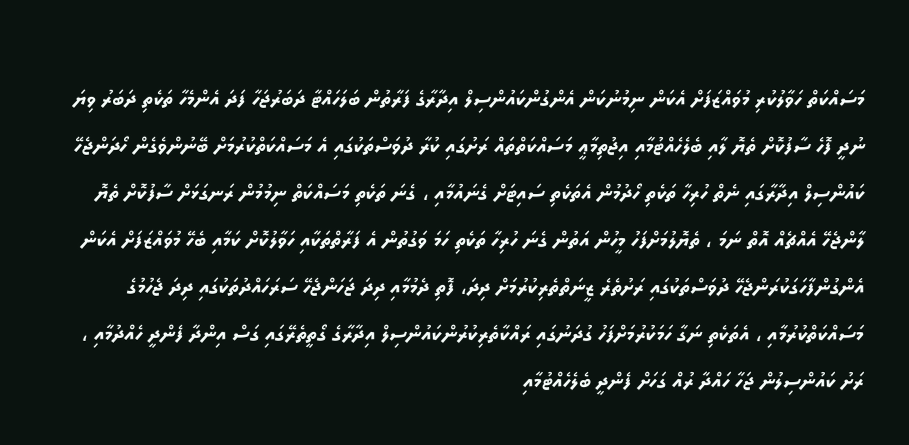މަސައްކަތް ހަވާލުކުރި މުވައްޒަފަށް އެކަން ނިމުނުކަން އެންގުންކައުންސިލް އިދާރާގެ ފަރާތުން ބަލަހައްޓާ ދަބަރުޖަހާ ފަދަ އެންމެހާ ތަކެތި ދަބަރު ވިޔަ ނުދީ ފޮހެ ސާފުކޮށް ތެޔޮ ލާއި ބެލެހެއްޓުމާއި އިޖުތިމާޢީ މަސައްކަތްތައް ރަށުގައި ކުރާ ދުވަސްތަކުގައި އެ މަސައްކަތްކުރުމަށް ބޭނުންވެގެން ހޯދަންޖެހޭ ކައުންސިލް އިދާރާގައި ނެތް ހުރިހާ ތަކެތި ހޯދުމުން އެތަކެތި ސައިޓަށް ގެނައުމާއި ، ގެނަ ތަކެތި މަސައްކަތް ނިމުމުން ރަނގަޅަށް ސާފުކޮށް ތެޔޮ ލާންޖެހޭ އެއްޗެއް އޮތް ނަމަ ، ތެޔޮލުމަށްފަހު މީހުން އަތުން ގެނަ ހުރިހާ ތަކެތި ހަމަ ވަގުތުން އެ ފަރާތްތަކާއި ހަވާލުކޮށް ކަމާއި ބެހޭ މުވައްޒަފަށް އެކަން އެންގުންފާހަގަކުރަންޖެހޭ ދުވަސްތަކުގައި ރަށުތެރެ ޒީނަތްތެރިކުރުމަށް ދިދަ، ފޮތި ދެމުމާއި ދިދަ ޖަހަންޖެހޭ ސަރަހައްދުތަކުގައި ދިދަ ޖެހުމުގެ މަސައްކަތްކުރުމާއި ، އެތަކެތި ނަގާ ހަމަކުރުމަށްފަހު ގުދަނުގައި ރައްކާތެރިކުރުންކައުންސިލް އިދާރާގެ ގޯތީތެރޭގައި ގަސް އިންދާ ފެންދީ ހެއްދުމާއި ، ރަށު ކައުންސިލުން ޖަހާ ހައްދާ ރުއް ގަހަށް ފެންދީ ބެލެހެއްޓުމާއި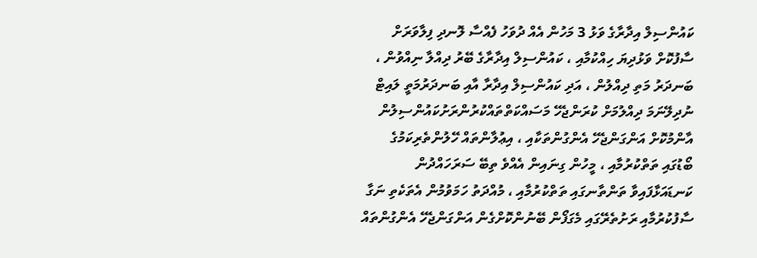ކައުންސިލް އިދާރާގެ ވަޅު 3 މަހުން އެއް ދުވަހު ފެއްސާ ލޮނދި ފިލާވަރަށް ސާފުކޮށް ވަޅުދިޔަ ހިއްކުމާއި ، ކައުންސިލް އިދާރާގެ ބޭރު ދިއްލާ ނިއްވުން ، ބަނދަރު މަތި ދިއްލުން ، އަދި ކައުންސިލް އިދާރާ އާއި ބަނދަރުމަތީ ލައިޓް ނުދިލޭނަމަ ދިއްލުމަށް ކުރަންޖެހޭ މަސައްކަތްތައްކުރުންރަށުކައުންސިލުން އާންމުކޮށް އަންގަންޖެހޭ އެންގުންތަކާއި ، އިޢުލާންތައް ހޭލުންތެރިކަމުގެ ބޯޑުގައި ތަތްކުރުމާއި ، މީހުން ގިނައިން އެއްވެ ތިބޭ ސަރަހައްދުން ކަނޑައަޅާފައިވާ ތަންތާނގައި ތަތްކުރުމާއި ، މުއްދަތު ހަމަވުމުން އެތަކެތި ނަގާ ސާފުކުރުމާއި ރަށުތެރޭގައި މެގަފޯން ބޭނުންކޮށްގެން އަންގަންޖެހޭ އެންގުންތައް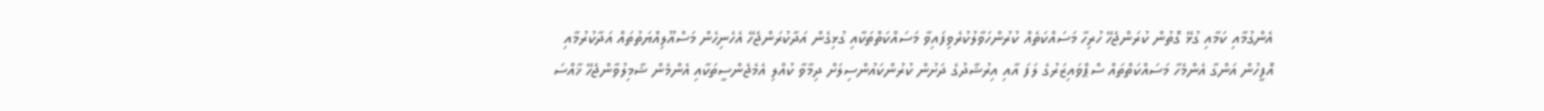އެންގުމާއި ކަމާއި ގުޅޭ ގޮތުން ކުރަންޖެހޭ ހުރިހާ މަސައްކަތެއް ކުރުންހަވާލުކުރެވިފައިވާ މަސައްކަތްތަކާއި ގުޅިގެން އަދާކުރަންޖެހޭ އެހެނިހެން މަސްއޫލިއްޔަތުތައް އަދާކުރުމާއި އޮފީހުން އަންގާ އެންމެހާ މަސައްކަތްތައް ސްޕްވައިޒަރުގެ ލަފަ އާއި އިރުޝާދުގެ ދަށުން ކުރުންކައުންސިލަށް ދިމާވާ ކުއްލި އެމެޖެންސީތަކާއި އެންމެން ޝާމިލުވާންޖެހޭ ޚާއްސަ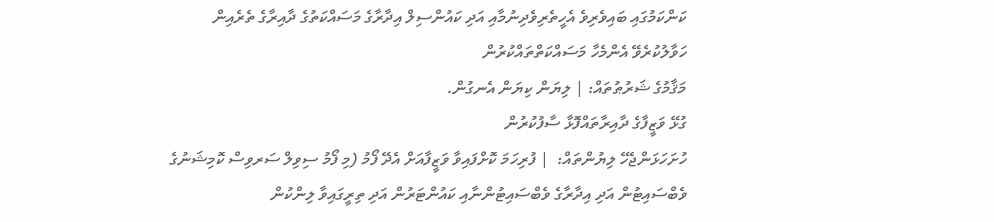ކަންކަމުގައި ބައިވެރިވެ އެހީތެރިވެދިނުމާއި އަދި ކައުންސިލް އިދާރާގެ މަސައްކަތުގެ ދާއިރާގެ ތެރެއިން ހަވާލުކުރެވޭ އެންމެހާ މަސައްކަތްތައްކުރުން
މަޤާމުގެ ޝަރުޠުތައް: | ލިޔަން ކިޔަން އެނގުން.
ގުޅޭ ވަޒީފާގެ ދާއިރާތައްފޮޅާ ސާފުކުރުން
ހުށަހަޅަންޖެހޭ ލިޔުންތައް:  | ފުރިހަމަ ކޮށްފައިވާ ވަޒީފާއަށް އެދޭ ފޯމު (މި ފޯމު ސިވިލް ސަރވިސް ކޮމިޝަނުގެ ވެބްސައިޓުން އަދި އިދާރާގެ ވެބްސައިޓުންނާއި ކައުންޓަރުން އަދި ތިރީގައިވާ ލިންކުން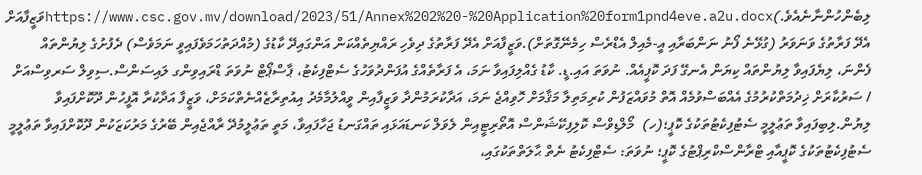ލިބެންހުންނާނެއެވެ.)https://www.csc.gov.mv/download/2023/51/Annex%202%20-%20Application%20form1pnd4eve.a2u.docxވަޒީފާއަށް އެދޭ ފަރާތުގެ ވަނަވަރު (ގުޅޭނެ ފޯނު ނަންބަރާއި އީ-މެއިލް އެޑްރެސް ހިމެނޭގޮތަށް).ވަޒީފާއަށް އެދޭ ފަރާތުގެ ދިވެހި ރައްޔިތެއްކަން އަންގައިދޭ ކާޑުގެ (މުއްދަތުހަމަވެފައިވީ ނަމަވެސް) ދެފުށުގެ ލިޔުންތައް ފެންނަ، ލިޔެފައިވާ ލިޔުންތައް ކިޔަން އެނގޭ ފަދަ ކޮޕީއެއް. ނުވަތަ އައި.ޑީ. ކާޑު ގެއްލިފައިވާ ނަމަ، އެ ފަރާތެއްގެ އުފަންދުވަހުގެ ސެޓްފިކެޓު، ޕާސްޕޯޓް ނުވަތަ ޑްރައިވިންގ ލައިސަންސް.ސިވިލް ސަރވިސްއަށް / ސަރުކާރަށް ޚިދުމަތްކުރުމުގެ އެއްބަސްވުމެއް އޮތް މުވައްޒަފުން ކުރިމަތިލާ މަޤާމަށް ހޮވިއްޖެ ނަމަ، އަދާކުރަމުންދާ ވަޒީފާއިން ވީއްލުމާމެދު އިއުތިރާޒެއްނެތްކަމަށް، ވަޒީފާ އަދާކުރާ އޮފީހުން ދޫކޮށްފައިވާ ލިޔުން.ލިބިފައިވާ ތަޢުލީމީ ސެޓުފިކެޓުތަކުގެ ކޮޕީ؛(ހ)  މޯލްޑިވްސް ކޮލިފިކޭޝަންސް އޮތޯރިޓީއިން ލެވަލް ކަނޑައަޅައި ތައްގަނޑު ޖަހާފައިވާ، މަތީ ތަޢުލީމުދޭ ރާއްޖެއިން ބޭރުގެ މަރުކަޒަކުން ދޫކޮށްފައިވާ ތަޢުލީމީ ސެޓުފިކެޓުތަކުގެ ކޮޕީއާއި ޓްރާންސްކްރިޕްޓުގެ ކޮޕީ؛ ނުވަތަ: ސެޓްފިކެޓު ނެތް ޙާލަތްތަކުގައި،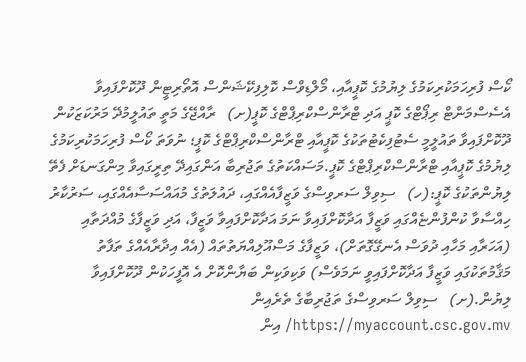ކޯސް ފުރިހަމަކުރިކަމުގެ ލިޔުމުގެ ކޮޕީއާއި، މޯލްޑިވްސް ކޮލިފިކޭޝަންސް އޮތޯރިޓީން ދޫކޮށްފައިވާ އެސެސްމަންޓް ރިޕޯޓްގެ ކޮޕީ އަދި ޓްރާންސްކްރިޕްޓްގެ ކޮޕީ(ށ)   ރާއްޖޭގެ މަތީ ތައުލީމުދޭ މަރުކަޒަކުން ދޫކޮށްފައިވާ ތައުލީމީ ސެޓުފިކެޓުތަކުގެ ކޮޕީއާއި ޓްރާންސްކްރިޕްޓްގެ ކޮޕީ؛ ނުވަތަ ކޯސް ފުރިހަމަކުރިކަމުގެ ލިޔުމުގެ ކޮޕީއާއި ޓްރާންސްކްރިޕްޓްގެ ކޮޕީ.މަސައްކަތުގެ ތަޖުރިބާ އަންގައިދޭ ތިރީގައިވާ މިންގަނޑަށް ފެތޭ ލިޔުންތަކުގެ ކޮޕީ:(ހ)   ސިވިލް ސަރވިސްގެ ވަޒީފާއެއްގައި، ދައުލަތުގެ މުއައްސަސާއެއްގައި، ސަރުކާރު ހިއްސާވާ ކުންފުންޏެއްގައި ވަޒީފާ އަދާކޮށްފައިވާ ނަމަ އަދާކޮށްފައިވާ ވަޒީފާ، އަދި ވަޒީފާގެ މުއްދަތާއި (އަހަރާއި މަހާއި ދުވަސް އެނގޭގޮތަށް)، ވަޒީފާގެ މަސްއޫލިއްޔަތުތައް (އެއް އިދާރާއެއްގެ ތަފާތު މަޤާމުތަކުގައި ވަޒީފާ އަދާކޮށްފައިވީ ނަމަވެސް) ވަކިވަކިން ބަޔާންކޮށް އެ އޮފީހަކުން ދޫކޮށްފައިވާ ލިޔުން.(ށ)   ސިވިލް ސަރވިސްގެ ތަޖުރިބާގެ ތެރެއިން https://myaccount.csc.gov.mv/ އިން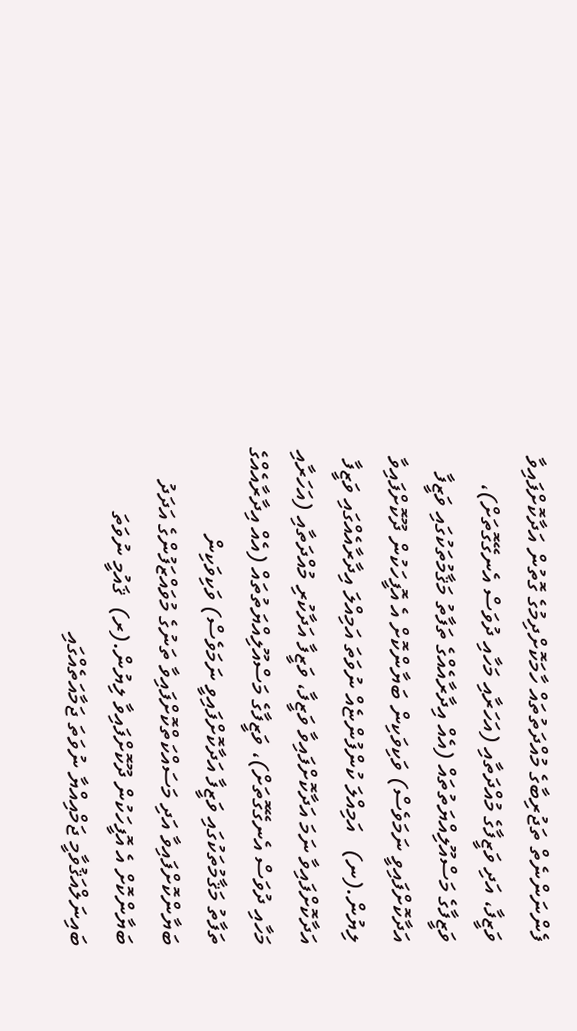ފެންނަންނެތް ތަޖުރިބާގެ މުއްދަތުތައް ހާމަކޮށްދިމުގެ ގޮތުން އަދާކޮށްފައިވާ ވަޒީފާ، އަދި ވަޒީފާގެ މުއްދަތާއި (އަހަރާއި މަހާއި ދުވަސް އެނގޭގޮތަށް)، ވަޒީފާގެ މަސްއޫލިއްޔަތުތައް (އެއް އިދާރާއެއްގެ ތަފާތު މަޤާމުތަކުގައި ވަޒީފާ އަދާކޮށްފައިވީ ނަމަވެސް) ވަކިވަކިން ބަޔާންކޮށް އެ އޮފީހަކުން ދޫކޮށްފައިވާ ލިޔުން.(ނ)   އަމިއްލަ ކުންފުންޏެއް ނުވަތަ އަމިއްލަ އިދާރާއެއްގައި ވަޒީފާ އަދާކޮށްފައިވާ ނަމަ އަދާކޮށްފައިވާ ވަޒީފާ، ވަޒީފާ އަދާކުރި މުއްދަތާއި (އަހަރާއި މަހާއި ދުވަސް އެނގޭގޮތަށް)، ވަޒީފާގެ މަސްއޫލިއްޔަތުތައް (އެއް އިދާރާއެއްގެ ތަފާތު މަޤާމުތަކުގައި ވަޒީފާ އަދާކޮށްފައިވީ ނަމަވެސް) ވަކިވަކިން ބަޔާންކޮށްފައިވާ އަދި މަސައްކަތްކޮށްފައިވާ ތަނުގެ މުވައްޒަފުންގެ އަދަދު ބަޔާންކޮށް އެ އޮފީހަކުން ދޫކޮށްފައިވާ ލިޔުން.(ރ)  ޤައުމީ ނުވަތަ ބައިނަލްއަޤުވާމީ ޖަމްއިއްޔާ ނުވަތަ ޖަމާއަތެއްގައި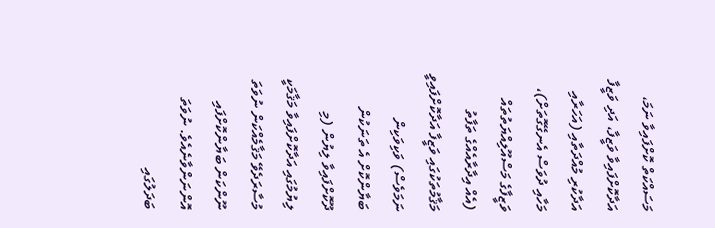މަސައްކަތް ކޮށްފައިވާ ނަމަ، އަދާކޮށްފައިވާ ވަޒީފާ، އަދި ވަޒީފާ އަދާކުރި މުއްދަތާއި (އަހަރާއި މަހާއި ދުވަސް އެނގޭގޮތަށް)، ވަޒީފާގެ މަސްއޫލިއްޔަތުތައް (އެއް އިދާރާއެއްގެ ތަފާތު މަޤާމުތަކުގައި ވަޒީފާ އަދާކޮށްފައިވީ ނަމަވެސް) ވަކިވަކިން ބަޔާންކޮށް އެ ތަނަކުން ދޫކޮށްފައިވާ ލިޔުން (މި ލިޔުމުގައި އަދާކޮށްފައިވާ މަޤާމަކީ މުސާރަދެވޭ މަޤާމެއްކަން ނުވަތަ ނޫންކަން ބަޔާންކޮށްފައި އޮންނަންވާނެއެވެ. ނުވަތަ ބަދަލުގައި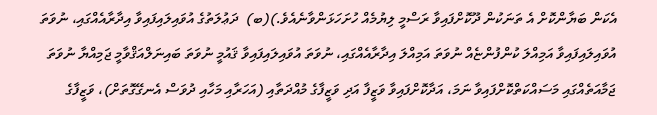އެކަން ބަޔާންކޮށް އެ ތަނަކުން ދޫކޮށްފައިވާ ރަސްމީ ލިޔުމެއް ހުށަހަޅަންވާނެއެވެ.)(ބ)  ދަޢުލަތުގެ އުވައިލައިފައިވާ އިދާރާއެއްގައި، ނުވަތަ އުވައިލައިފައިވާ އަމިއްލަ ކުންފުންޏެއް ނުވަތަ އަމިއްލަ އިދާރާއެއްގައި، ނުވަތަ އުވައިލައިފައިވާ ޤައުމީ ނުވަތަ ބައިނަލްއަޤްވާމީ ޖަމިއްޔާ ނުވަތަ ޖަމާއަތެއްގައި މަސައްކަތްކޮށްފައިވާ ނަމަ، އަދާކޮށްފައިވާ ވަޒީފާ އަދި ވަޒީފާގެ މުއްދަތާއި (އަހަރާއި މަހާއި ދުވަސް އެނގޭގޮތަށް)، ވަޒީފާގެ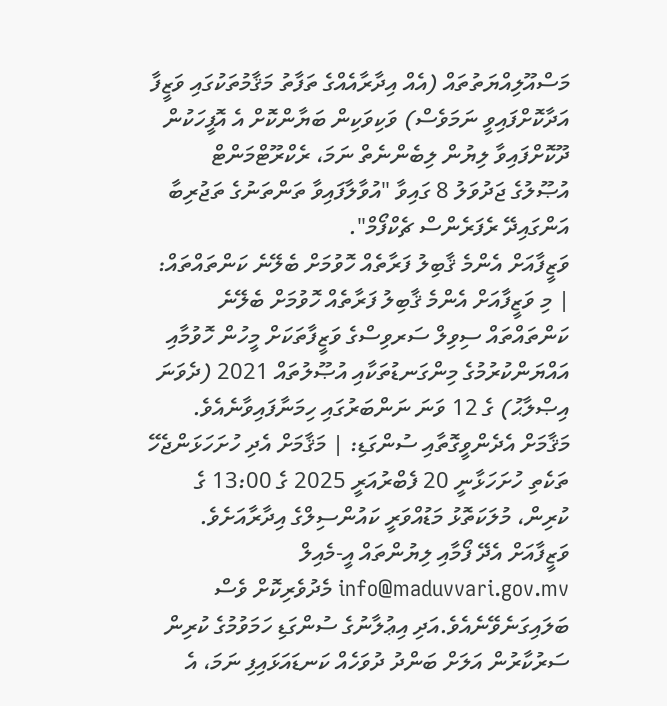މަސްއޫލިއްޔަތުތައް (އެއް އިދާރާއެއްގެ ތަފާތު މަޤާމުތަކުގައި ވަޒީފާ އަދާކޮށްފައިވީ ނަމަވެސް) ވަކިވަކިން ބަޔާންކޮށް އެ އޮފީހަކުން ދޫކޮށްފައިވާ ލިޔުން ލިބެންނެތް ނަމަ، ރެކްރޫޓްމަންޓް އުޞޫލުގެ ޖަދުވަލު 8 ގައިވާ "އުވާލާފައިވާ ތަންތަނުގެ ތަޖުރިބާ އަންގައިދޭ ރެފަރެންސް ޗެކްފޯމް".
ވަޒީފާއަށް އެންމެ ޤާބިލު ފަރާތެއް ހޮވުމަށް ބެލޭނެ ކަންތައްތައް: | މި ވަޒީފާއަށް އެންމެ ޤާބިލު ފަރާތެއް ހޮވުމަށް ބެލޭނެ ކަންތައްތައް ސިވިލް ސަރވިސްގެ ވަޒީފާތަކަށް މީހުން ހޮވުމާއި އައްޔަންކުރުމުގެ މިންގަނޑުތަކާއި އުޞޫލުތައް 2021 (ދެވަނަ އިޞްލާޙު) ގެ 12 ވަނަ ނަންބަރުގައި ހިމަނާފައިވާނެއެވެ.
މަޤާމަށް އެދެންވީގޮތާއި ސުންގަޑި: | މަޤާމަށް އެދި ހުށަހަޅަންޖެހޭ ތަކެތި ހުށަހަޅާނީ 20 ފެބްރުއަރީ 2025 ގެ 13:00 ގެ ކުރިން، މުލަކަތޮޅު މަޑުއްވަރީ ކައުންސިލްގެ އިދާރާއަށެވެ. ވަޒީފާއަށް އެދޭ ފޯމާއި ލިޔުންތައް އީ-މެއިލް info@maduvvari.gov.mv މެދުވެރިކޮށް ވެސް ބަލައިގަނެވޭނެއެވެ.އަދި އިޢުލާނުގެ ސުންގަޑި ހަމަވުމުގެ ކުރިން ސަރުކާރުން އަލަށް ބަންދު ދުވަހެއް ކަނޑައަޅައިފި ނަމަ، އެ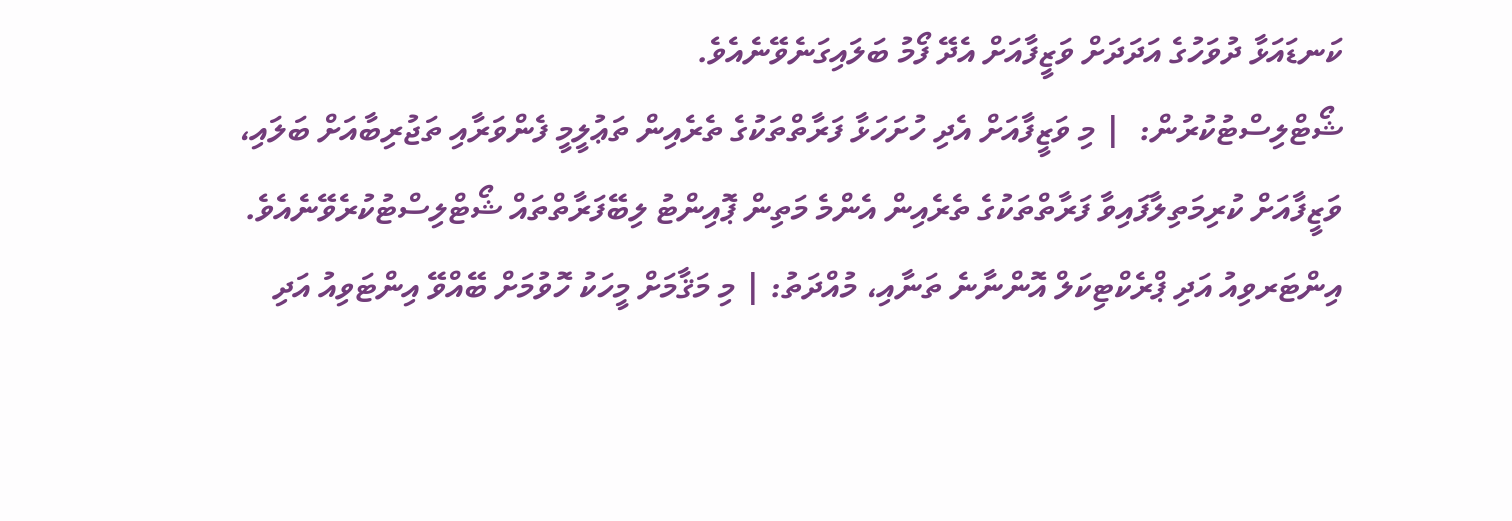ކަނޑައަޅާ ދުވަހުގެ އަދަދަށް ވަޒީފާއަށް އެދޭ ފޯމު ބަލައިގަނެވޭނެއެވެ.
ޝޯޓްލިސްޓުކުރުން:  | މި ވަޒީފާއަށް އެދި ހުށަހަޅާ ފަރާތްތަކުގެ ތެރެއިން ތަޢުލީމީ ފެންވަރާއި ތަޖުރިބާއަށް ބަލައި، ވަޒީފާއަށް ކުރިމަތިލާފައިވާ ފަރާތްތަކުގެ ތެރެއިން އެންމެ މަތިން ޕޮއިންޓު ލިބޭފަރާތްތައް ޝޯޓްލިސްޓުކުރެވޭނެއެވެ.
އިންޓަރވިއު އަދި ޕްރެކްޓިކަލް އޮންނާނެ ތަނާއި، މުއްދަތު: | މި މަޤާމަށް މީހަކު ހޮވުމަށް ބޭއްވޭ އިންޓަވިއު އަދި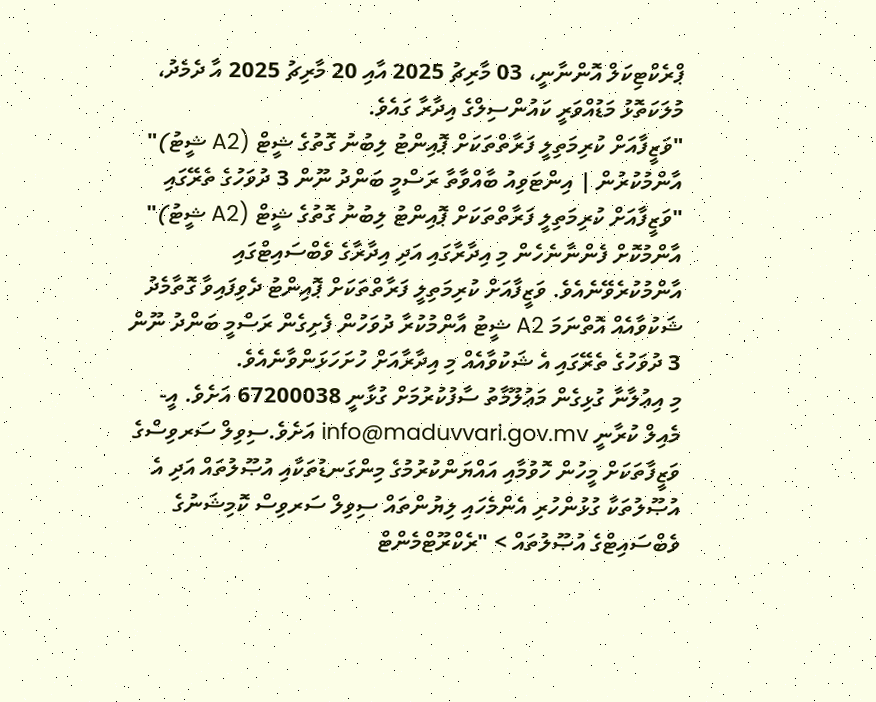ޕްރެކްޓިކަލް އޮންނާނީ، 03 މާރިޗު 2025 އާއި 20 މާރިޗު 2025 އާ ދެމެދު، މުލަކަތޮޅު މަޑުއްވަރީ ކައުންސިލްގެ އިދާރާ ގައެވެ.
"ވަޒީފާއަށް ކުރިމަތިލީ ފަރާތްތަކަށް ޕޮއިންޓު ލިބުނު ގޮތުގެ ޝީޓް (A2 ޝީޓު)" އާންމުކުރުން | އިންޓަވިއު ބާއްވާތާ ރަސްމީ ބަންދު ނޫން 3 ދުވަހުގެ ތެރޭގައި "ވަޒީފާއަށް ކުރިމަތިލީ ފަރާތްތަކަށް ޕޮއިންޓު ލިބުނު ގޮތުގެ ޝީޓް (A2 ޝީޓު)" އާންމުކޮށް ފެންނާނެހެން މި އިދާރާގައި އަދި އިދާރާގެ ވެބްސައިޓްގައި އާންމުކުރެވޭނެއެވެ. ވަޒީފާއަށް ކުރިމަތިލީ ފަރާތްތަކަށް ޕޮއިންޓު ދެވިފައިވާ ގޮތާމެދު ޝަކުވާއެއް އޮތްނަމަ A2 ޝީޓު އާންމުކުރާ ދުވަހުން ފެށިގެން ރަސްމީ ބަންދު ނޫން 3 ދުވަހުގެ ތެރޭގައި އެ ޝަކުވާއެއް މި އިދާރާއަށް ހުށަހަޅަންވާނެއެވެ.
މި އިޢުލާނާ ގުޅިގެން މަޢުލޫމާތު ސާފުކުރުމަށް ގުޅާނީ 67200038 އަށެވެ. އީ-މެއިލް ކުރާނީ info@maduvvari.gov.mv އަށެވެ.ސިވިލް ސަރވިސްގެ ވަޒީފާތަކަށް މީހުން ހޮވުމާއި އައްޔަންކުރުމުގެ މިންގަނޑުތަކާއި އުޞޫލުތައް އަދި އެ އުޞޫލުތަކާ ގުޅުންހުރި އެންމެހައި ލިޔުންތައް ސިވިލް ސަރވިސް ކޮމިޝަނުގެ ވެބްސައިޓްގެ އުޞޫލުތައް > "ރެކްރޫޓްމެންޓް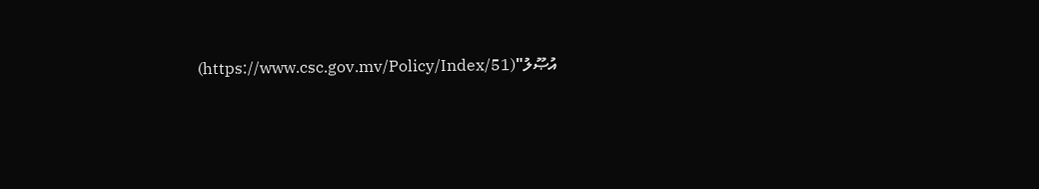އުޞޫލު"(https://www.csc.gov.mv/Policy/Index/51)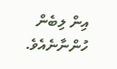އިން ލިބެން ހުންނާނެއެވެ.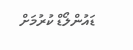ޑައުންލޯޑް ކުރުމަށް